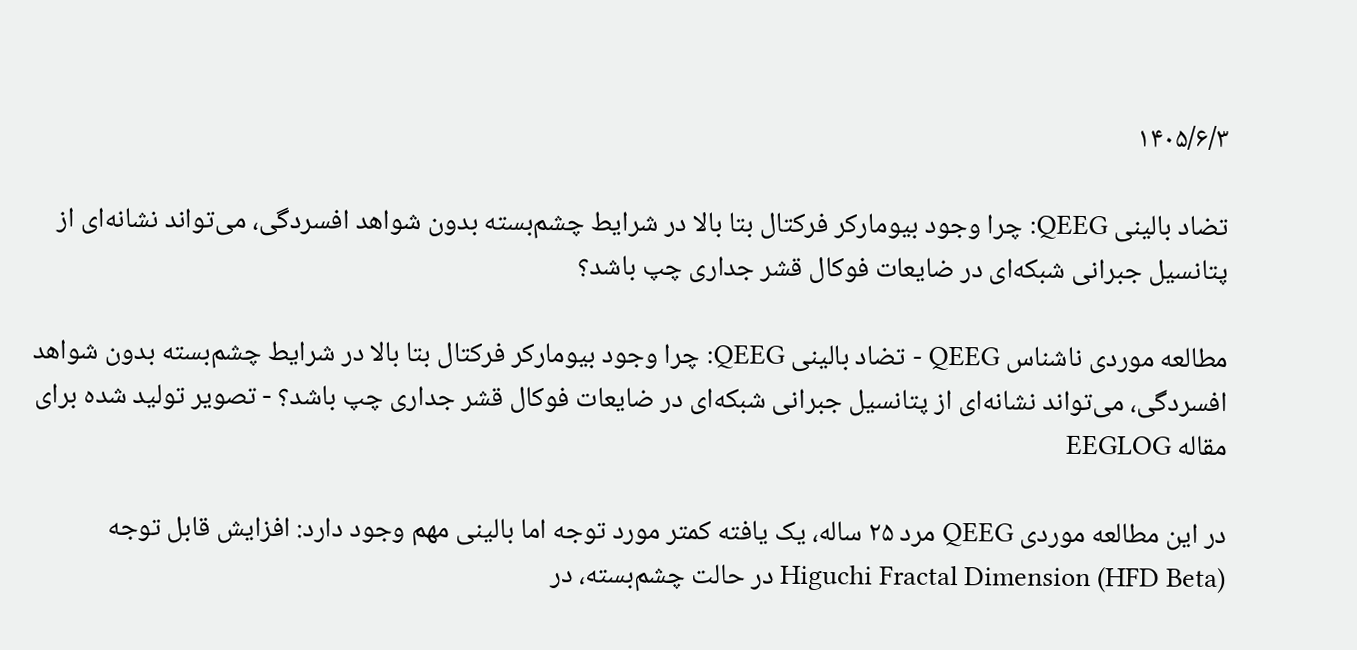۱۴۰۵/۶/۳

تضاد بالینی QEEG: چرا وجود بیومارکر فرکتال بتا بالا در شرایط چشم‌بسته بدون شواهد افسردگی، می‌تواند نشانه‌ای از پتانسیل جبرانی شبکه‌ای در ضایعات فوکال قشر جداری چپ باشد؟

مطالعه موردی ناشناس QEEG - تضاد بالینی QEEG: چرا وجود بیومارکر فرکتال بتا بالا در شرایط چشم‌بسته بدون شواهد افسردگی، می‌تواند نشانه‌ای از پتانسیل جبرانی شبکه‌ای در ضایعات فوکال قشر جداری چپ باشد؟ - تصویر تولید شده برای مقاله EEGLOG

در این مطالعه موردی QEEG مرد ۲۵ ساله، یک یافته کمتر مورد توجه اما بالینی مهم وجود دارد: افزایش قابل توجه Higuchi Fractal Dimension (HFD Beta) در حالت چشم‌بسته، در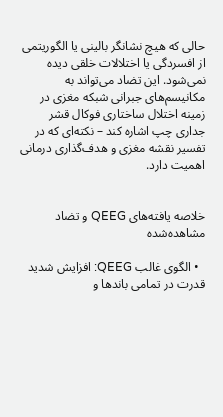حالی که هیچ نشانگر بالینی یا الگوریتمی از افسردگی یا اختلالات خلقی دیده نمی‌شود. این تضاد می‌تواند به مکانیسم‌های جبرانی شبکه مغزی در زمینه اختلال ساختاری فوکال قشر جداری چپ اشاره کند – نکته‌ای که در تفسیر نقشه مغزی و هدف‌گذاری درمانی اهمیت دارد.


خلاصه یافته‌های QEEG و تضاد مشاهده‌شده

  • الگوی غالب QEEG: افزایش شدید قدرت در تمامی باندها و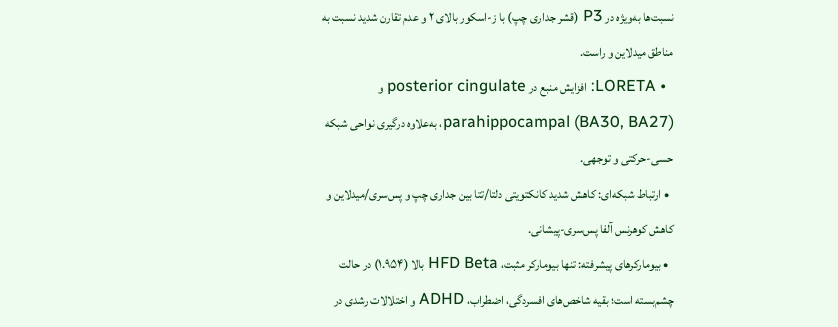نسبت‌ها به‌ویژه در P3 (قشر جداری چپ) با ز-اسکور بالای ۲ و عدم تقارن شدید نسبت به مناطق میدلاین و راست.
  • LORETA: افزایش منبع در posterior cingulate و parahippocampal (BA30, BA27)، به‌علاوه درگیری نواحی شبکه حسی-حرکتی و توجهی.
  • ارتباط شبکه‌ای: کاهش شدید کانکتویتی دلتا/تتا بین جداری چپ و پس‌سری/میدلاین و کاهش کوهرنس آلفا پس‌سری-پیشانی.
  • بیومارکرهای پیشرفته: تنها بیومارکر مثبت، HFD Beta بالا (۱.۹۵۴) در حالت چشم‌بسته است؛ بقیه شاخص‌های افسردگی، اضطراب، ADHD و اختلالات رشدی در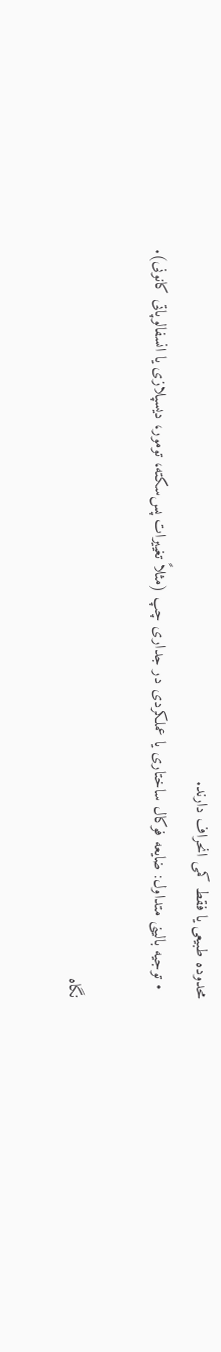محدوده طبیعی یا فقط کمی انحراف دارند.
  • توجیه بالینی متداول: ضایعه فوکال ساختاری یا عملکردی در جداری چپ (مثلاً تغییرات پس‌سکته، تومور، دیسپلازی یا انسفالوپاتی کانونی).

نگاه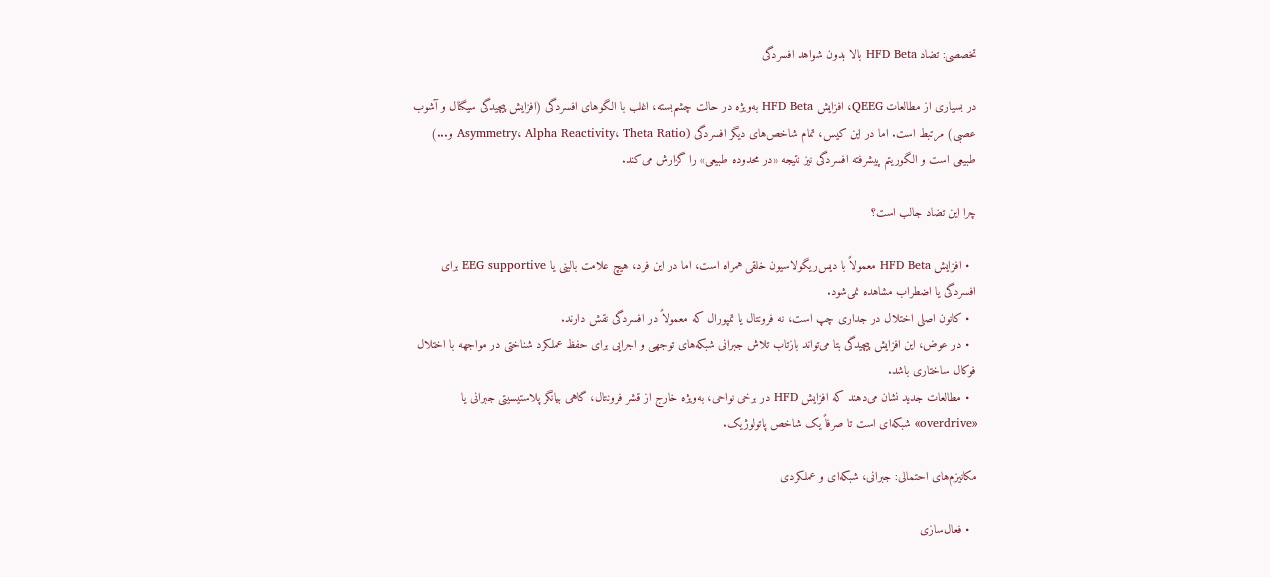تخصصی: تضاد HFD Beta بالا بدون شواهد افسردگی

در بسیاری از مطالعات QEEG، افزایش HFD Beta به‌ویژه در حالت چشم‌بسته، اغلب با الگوهای افسردگی (افزایش پیچیدگی سیگنال و آشوب عصبی) مرتبط است. اما در این کیس، تمام شاخص‌های دیگر افسردگی (Asymmetry، Alpha Reactivity، Theta Ratio و...) طبیعی است و الگوریتم پیشرفته افسردگی نیز نتیجه «در محدوده طبیعی» را گزارش می‌کند.

چرا این تضاد جالب است؟

  • افزایش HFD Beta معمولاً با دیس‌ریگولاسیون خلقی همراه است، اما در این فرد، هیچ علامت بالینی یا EEG supportive برای افسردگی یا اضطراب مشاهده نمی‌شود.
  • کانون اصلی اختلال در جداری چپ است، نه فرونتال یا تمپورال که معمولاً در افسردگی نقش دارند.
  • در عوض، این افزایش پیچیدگی بتا می‌تواند بازتاب تلاش جبرانی شبکه‌های توجهی و اجرایی برای حفظ عملکرد شناختی در مواجهه با اختلال فوکال ساختاری باشد.
  • مطالعات جدید نشان می‌دهند که افزایش HFD در برخی نواحی، به‌ویژه خارج از قشر فرونتال، گاهی بیانگر پلاستیسیتی جبرانی یا «overdrive» شبکه‌ای است تا صرفاً یک شاخص پاتولوژیک.

مکانیزم‌های احتمالی: جبرانی، شبکه‌ای و عملکردی

  • فعال‌سازی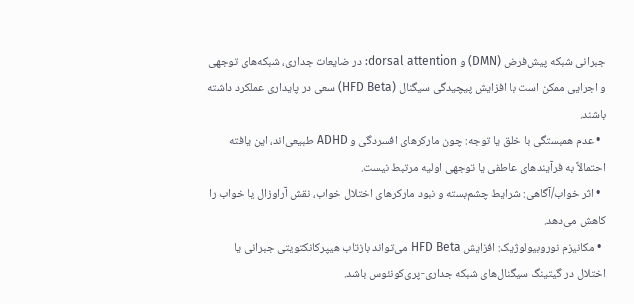جبرانی شبکه پیش‌فرض (DMN) و dorsal attention: در ضایعات جداری، شبکه‌های توجهی و اجرایی ممکن است با افزایش پیچیدگی سیگنال (HFD Beta) سعی در پایداری عملکرد داشته باشند.
  • عدم همبستگی با خلق یا توجه: چون مارکرهای افسردگی و ADHD طبیعی‌اند، این یافته احتمالاً به فرآیندهای عاطفی یا توجهی اولیه مرتبط نیست.
  • اثر خواب/آگاهی: شرایط چشم‌بسته و نبود مارکرهای اختلال خواب، نقش آراوزال یا خواب را کاهش می‌دهد.
  • مکانیزم نوروبیولوژیک: افزایش HFD Beta می‌تواند بازتاب هیپرکانکتویتی جبرانی یا اختلال در گیتینگ سیگنال‌های شبکه جداری-پری‌کونئوس باشد.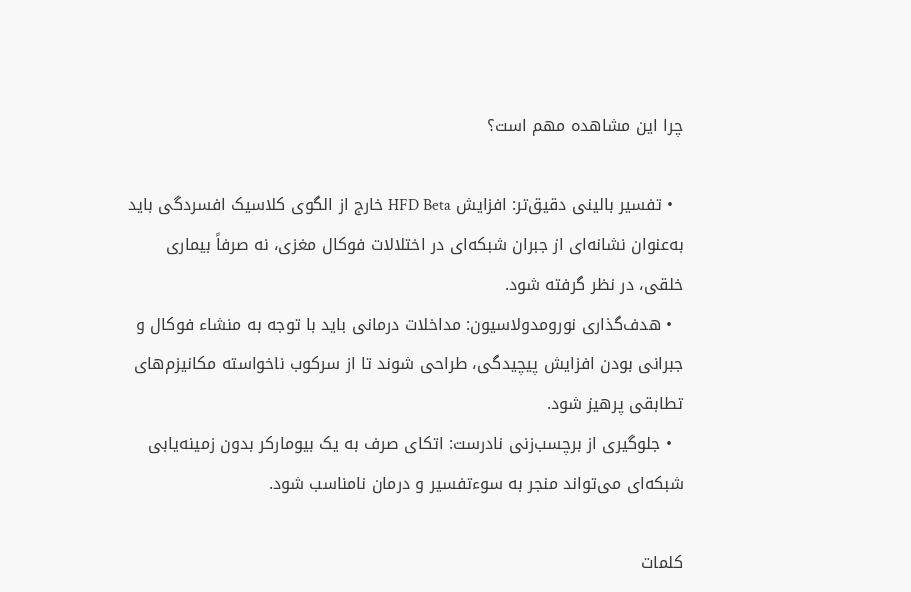چرا این مشاهده مهم است؟

  • تفسیر بالینی دقیق‌تر: افزایش HFD Beta خارج از الگوی کلاسیک افسردگی باید به‌عنوان نشانه‌ای از جبران شبکه‌ای در اختلالات فوکال مغزی، نه صرفاً بیماری خلقی، در نظر گرفته شود.
  • هدف‌گذاری نورومدولاسیون: مداخلات درمانی باید با توجه به منشاء فوکال و جبرانی بودن افزایش پیچیدگی، طراحی شوند تا از سرکوب ناخواسته مکانیزم‌های تطابقی پرهیز شود.
  • جلوگیری از برچسب‌زنی نادرست: اتکای صرف به یک بیومارکر بدون زمینه‌یابی شبکه‌ای می‌تواند منجر به سوءتفسیر و درمان نامناسب شود.

کلمات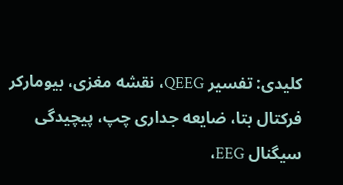کلیدی: تفسیر QEEG، نقشه مغزی، بیومارکر فرکتال بتا، ضایعه جداری چپ، پیچیدگی سیگنال EEG،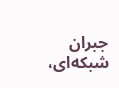جبران شبکه‌ای،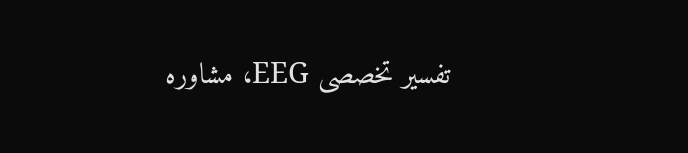تفسیر تخصصی EEG، مشاوره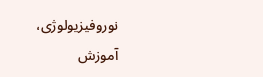نوروفیزیولوژی، آموزش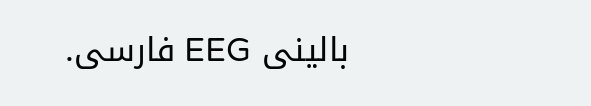بالینی EEG فارسی.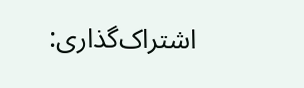اشتراک‌گذاری: